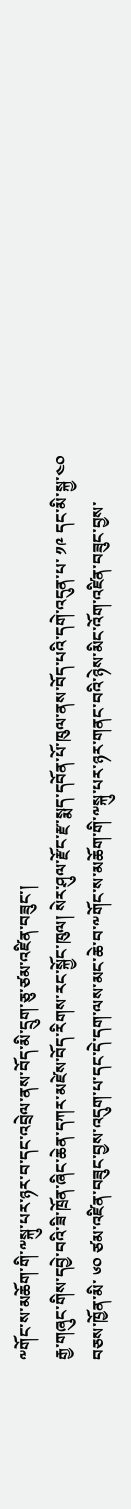༸གོང་ས་མཆོག་གི་༸སྐུ་པར་ཉར་བ་དང་འབྲེལ་ནས་བོད་མི་དྲུག་ཅུ་ཙམ་འཛིན་བཟུང་།
རྒྱ་གཞུང་གིས་དབྱེ་བའི་ཟི་ཁྲོན་ཞིང་ཆེན་དཀར་མཛེས་བོད་རིགས་རང་སྐྱོང་ཁུལ། སེར་ཤུལ་རྫོང་རྫ་སྨད་དབོན་པོ་ཁུལ་ནས་བོད་པའི་དགེ་འདུན་པ་ ༡༩ དང་མི་སྐྱ་༤༠ བཅས་ཁྱོན་མི་ ༦༠ ཙམ་འཛིན་བཟུང་བྱས་འདུག་པ་དང་དེ་དག་ལས་མང་ཆེ་བ་༸གོང་ས་མཆོག་གི་༸སྐུ་པར་ཉར་གནང་བའི་ཉེས་མིང་འོག་འཛིན་བཟུང་བྱས་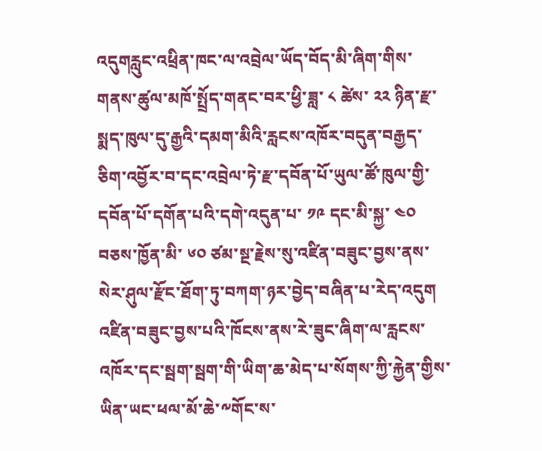འདུགརླུང་འཕྲིན་ཁང་ལ་འབྲེལ་ཡོད་བོད་མི་ཞིག་གིས་གནས་ཚུལ་མཁོ་སྤྲོད་གནང་བར་ཕྱི་ཟླ་ ༨ ཚེས་ ༢༢ ཉིན་རྫ་སྨད་ཁུལ་དུ་རྒྱའི་དམག་མིའི་རླངས་འཁོར་བདུན་བརྒྱད་ཅིག་འབྱོར་བ་དང་འབྲེལ་ཏེ་རྫ་དབོན་པོ་ཡུལ་ཚོ་ཁུལ་གྱི་དབོན་པོ་དགོན་པའི་དགེ་འདུན་པ་ ༡༩ དང་མི་སྐྱ་ ༤༠ བཅས་ཁྱོན་མི་ ༦༠ ཙམ་སྔ་རྗེས་སུ་འཛིན་བཟུང་བྱས་ནས་སེར་ཤུལ་རྫོང་ཐོག་ཏུ་བཀག་ཉར་བྱེད་བཞིན་པ་རེད་འདུག འཛིན་བཟུང་བྱས་པའི་ཁོངས་ནས་རེ་ཟུང་ཞིག་ལ་རླངས་འཁོར་དང་སྦག་སྦག་གི་ཡིག་ཆ་མེད་པ་སོགས་ཀྱི་རྐྱེན་གྱིས་ཡིན་ཡང་ཕལ་མོ་ཆེ་༸གོང་ས་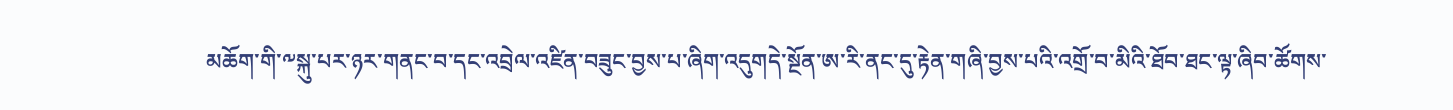མཆོག་གི་༸སྐུ་པར་ཉར་གནང་བ་དང་འབྲེལ་འཛིན་བཟུང་བྱས་པ་ཞིག་འདུགདེ་སྔོན་ཨ་རི་ནང་དུ་རྟེན་གཞི་བྱས་པའི་འགྲོ་བ་མིའི་ཐོབ་ཐང་ལྟ་ཞིབ་ཚོགས་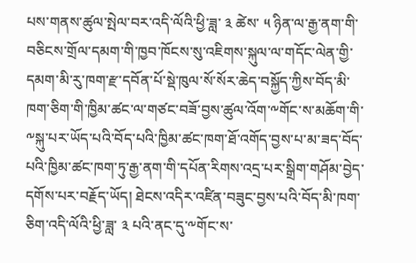པས་གནས་ཚུལ་སྤེལ་བར་འདི་ལོའི་ཕྱི་ཟླ་ ༣ ཚེས་ ༥ ཉིན་ལ་རྒྱ་ནག་གི་བཅིངས་གྲོལ་དམག་གི་ཁྱབ་ཁོངས་སུ་འཇིགས་སྐུལ་ལ་གདོང་ལེན་གྱི་དམག་མི་རུ་ཁག་རྫ་དབོན་པོ་སྡེ་ཁུལ་སོ་སོར་ཆེད་བསྐྱོད་ཀྱིས་བོད་མི་ཁག་ཅིག་གི་ཁྱིམ་ཚང་ལ་གཙང་བཟོ་བྱས་ཚུལ་འོག་༸གོང་ས་མཆོག་གི་༸སྐུ་པར་ཡོད་པའི་བོད་པའི་ཁྱིམ་ཚང་ཁག་ཐོ་འགོད་བྱས་པ་མ་ཟད་བོད་པའི་ཁྱིམ་ཚང་ཁག་ཏུ་རྒྱ་ནག་གི་དཔོན་རིགས་འདྲ་པར་སྒྲིག་གཤོམ་བྱེད་དགོས་པར་བརྗོད་ཡོད། ཐེངས་འདིར་འཛིན་བཟུང་བྱས་པའི་བོད་མི་ཁག་ཅིག་འདི་ལོའི་ཕྱི་ཟླ་ ༣ པའི་ནང་དུ་༸གོང་ས་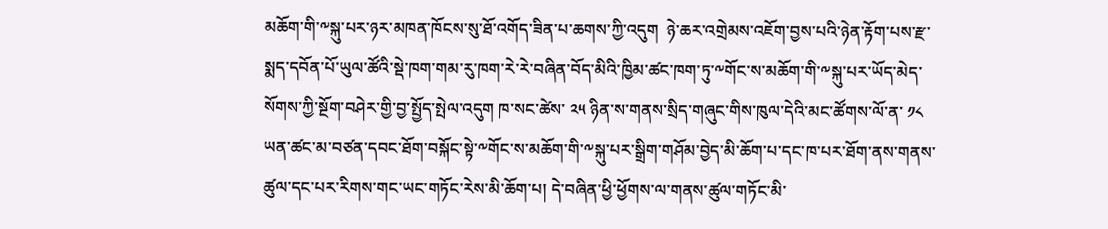མཆོག་གི་༸སྐུ་པར་ཉར་མཁན་ཁོངས་སུ་ཐོ་འགོད་ཟིན་པ་ཆགས་ཀྱི་འདུག  ཉེ་ཆར་འགྲེམས་འཇོག་བྱས་པའི་ཉེན་རྟོག་པས་རྫ་སྨད་དབོན་པོ་ཡུལ་ཚོའི་སྡེ་ཁག་གམ་རུ་ཁག་རེ་རེ་བཞིན་བོད་མིའི་ཁྱིམ་ཚང་ཁག་ཏུ་༸གོང་ས་མཆོག་གི་༸སྐུ་པར་ཡོད་མེད་སོགས་ཀྱི་སྔོག་བཤེར་གྱི་བྱ་སྤྱོད་སྤེལ་འདུག ཁ་སང་ཚེས་ ༢༥ ཉིན་ས་གནས་སྲིད་གཞུང་གིས་ཁུལ་དེའི་མང་ཚོགས་ལོ་ན་ ༡༨ ཡན་ཚང་མ་བཙན་དབང་ཐོག་བསྐོང་སྟེ་༸གོང་ས་མཆོག་གི་༸སྐུ་པར་སྒྲིག་གཤོམ་བྱེད་མི་ཆོག་པ་དང་ཁ་པར་ཐོག་ནས་གནས་ཚུལ་དང་པར་རིགས་གང་ཡང་གཏོང་རེས་མི་ཆོག་པ། དེ་བཞིན་ཕྱི་ཕྱོགས་ལ་གནས་ཚུལ་གཏོང་མི་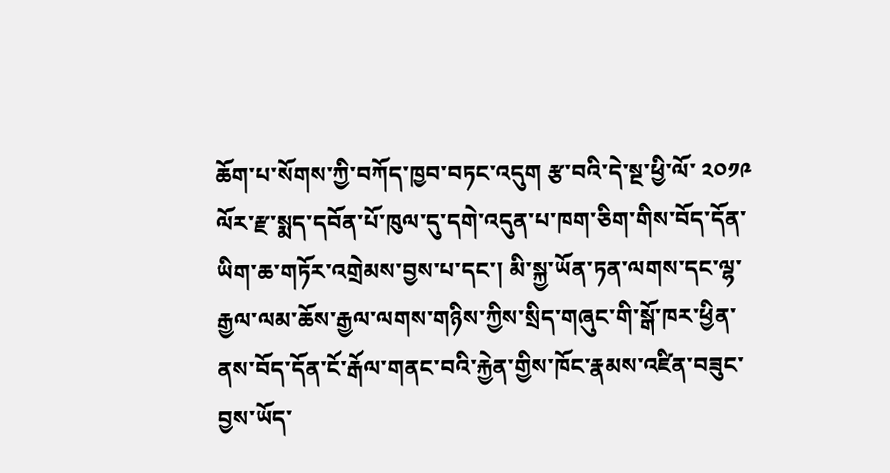ཆོག་པ་སོགས་ཀྱི་བཀོད་ཁྱབ་བཏང་འདུག རྩ་བའི་དེ་སྔ་ཕྱི་ལོ་ ༢༠༡༩ ལོར་རྫ་སྨད་དབོན་པོ་ཁུལ་དུ་དགེ་འདུན་པ་ཁག་ཅིག་གིས་བོད་དོན་ཡིག་ཆ་གཏོར་འགྲེམས་བྱས་པ་དང་། མི་སྐྱ་ཡོན་ཏན་ལགས་དང་ལྷ་རྒྱལ་ལམ་ཆོས་རྒྱལ་ལགས་གཉིས་ཀྱིས་སྲིད་གཞུང་གི་སྒོ་ཁར་ཕྱིན་ནས་བོད་དོན་ངོ་རྒོལ་གནང་བའི་རྐྱེན་གྱིས་ཁོང་རྣམས་འཛིན་བཟུང་བྱས་ཡོད་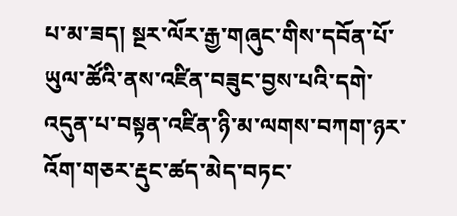པ་མ་ཟད། སྔར་ལོར་རྒྱ་གཞུང་གིས་དབོན་པོ་ཡུལ་ཚོའི་ནས་འཛིན་བཟུང་བྱས་པའི་དགེ་འདུན་པ་བསྟན་འཛིན་ཉི་མ་ལགས་བཀག་ཉར་འོག་གཅར་རྡུང་ཚད་མེད་བཏང་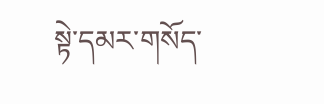སྟེ་དམར་གསོད་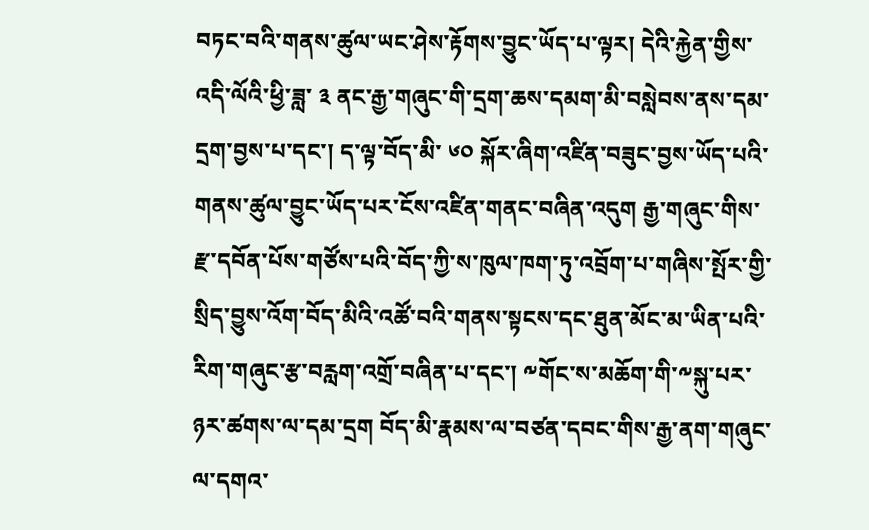བཏང་བའི་གནས་ཚུལ་ཡང་ཤེས་རྟོགས་བྱུང་ཡོད་པ་ལྟར། དེའི་རྐྱེན་གྱིས་འདི་ལོའི་ཕྱི་ཟླ་ ༣ ནང་རྒྱ་གཞུང་གི་དྲག་ཆས་དམག་མི་བསླེབས་ནས་དམ་དྲག་བྱས་པ་དང་། ད་ལྟ་བོད་མི་ ༦༠ སྐོར་ཞིག་འཛིན་བཟུང་བྱས་ཡོད་པའི་གནས་ཚུལ་བྱུང་ཡོད་པར་ངོས་འཛིན་གནང་བཞིན་འདུག རྒྱ་གཞུང་གིས་རྫ་དབོན་པོས་གཙོས་པའི་བོད་ཀྱི་ས་ཁུལ་ཁག་ཏུ་འབྲོག་པ་གཞིས་སྤོར་གྱི་སྲིད་བྱུས་འོག་བོད་མིའི་འཚོ་བའི་གནས་སྟངས་དང་ཐུན་མོང་མ་ཡིན་པའི་རིག་གཞུང་རྩ་བརླག་འགྲོ་བཞིན་པ་དང་། ༸གོང་ས་མཆོག་གི་༸སྐུ་པར་ཉར་ཚགས་ལ་དམ་དྲག བོད་མི་རྣམས་ལ་བཙན་དབང་གིས་རྒྱ་ནག་གཞུང་ལ་དགའ་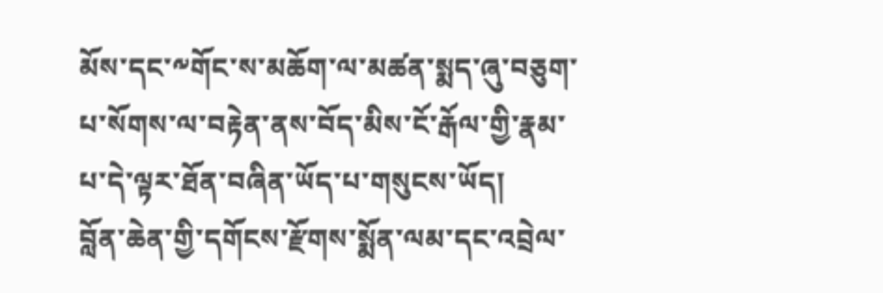མོས་དང་༸གོང་ས་མཆོག་ལ་མཚན་སྨད་ཞུ་བཅུག་པ་སོགས་ལ་བརྟེན་ནས་བོད་མིས་ངོ་རྒོལ་གྱི་རྣམ་པ་དེ་ལྟར་ཐོན་བཞིན་ཡོད་པ་གསུངས་ཡོད།
བློན་ཆེན་གྱི་དགོངས་རྫོགས་སྨོན་ལམ་དང་འབྲེལ་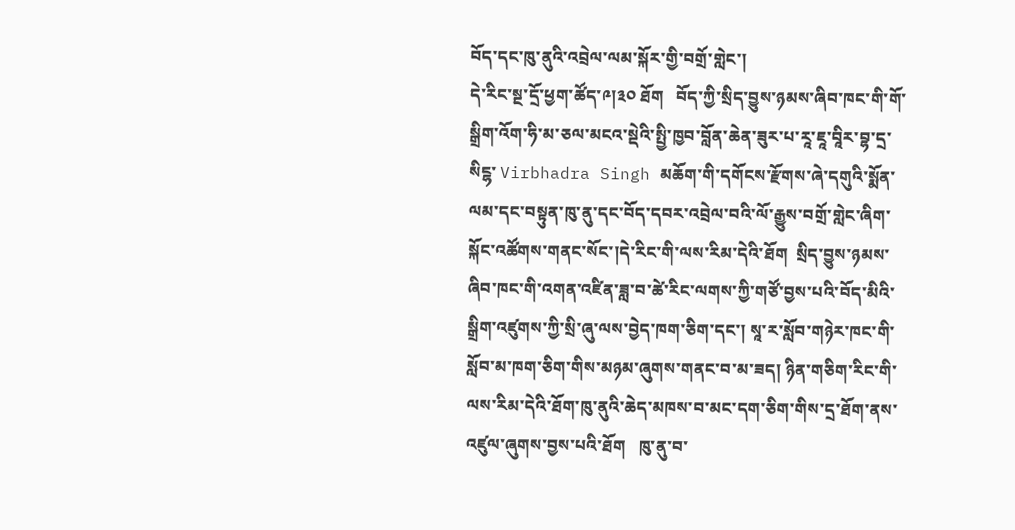བོད་དང་ཁུ་ནུའི་འབྲེལ་ལམ་སྐོར་གྱི་བགྲོ་གླེང་།
དེ་རིང་སྔ་དྲོ་ཕྱག་ཚོད་༩།༣༠ ཐོག   བོད་ཀྱི་སྲིད་བྱུས་ཉམས་ཞིབ་ཁང་གི་གོ་སྒྲིག་འོག་ཧི་མ་ཅལ་མངའ་སྡེའི་སྤྱི་ཁྱབ་བློན་ཆེན་ཟུར་པ་རཱ་ཇཱ་བཱིར་བྷ་དྲ་སིངྷ་ Virbhadra Singh མཆོག་གི་དགོངས་རྫོགས་ཞེ་དགུའི་སྨོན་ལམ་དང་བསྟུན་ཁུ་ནུ་དང་བོད་དབར་འབྲེལ་བའི་ལོ་རྒྱུས་བགྲོ་གླེང་ཞིག་སྐོང་འཚོགས་གནང་སོང་།དེ་རིང་གི་ལས་རིམ་དེའི་ཐོག  སྲིད་བྱུས་ཉམས་ཞིབ་ཁང་གི་འགན་འཛིན་ཟླ་བ་ཚེ་རིང་ལགས་ཀྱི་གཙོ་བྱས་པའི་བོད་མིའི་སྒྲིག་འཛུགས་ཀྱི་སྲི་ཞུ་ལས་བྱེད་ཁག་ཅིག་དང་། སཱ་ར་སློབ་གཉེར་ཁང་གི་སློབ་མ་ཁག་ཅིག་གིས་མཉམ་ཞུགས་གནང་བ་མ་ཟད། ཉིན་གཅིག་རིང་གི་ལས་རིམ་དེའི་ཐོག་ཁུ་ནུའི་ཆེད་མཁས་བ་མང་དག་ཅིག་གིས་དྲ་ཐོག་ནས་འཛུལ་ཞུགས་བྱས་པའི་ཐོག   ཁུ་ནུ་བ་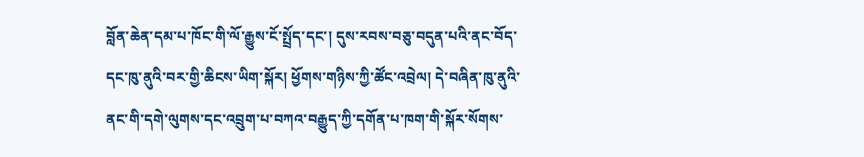བློན་ཆེན་དམ་པ་ཁོང་གི་ལོ་རྒྱུས་ངོ་སྤྲོད་དང་། དུས་རབས་བཅུ་བདུན་པའི་ནང་བོད་དང་ཁུ་ནུའི་བར་གྱི་ཆིངས་ཡིག་སྐོར། ཕྱོགས་གཉིས་ཀྱི་ཚོང་འབྲེལ། དེ་བཞིན་ཁུ་ནུའི་ནང་གི་དགེ་ལུགས་དང་འབྲུག་པ་བཀའ་བརྒྱུད་ཀྱི་དགོན་པ་ཁག་གི་སྐོར་སོགས་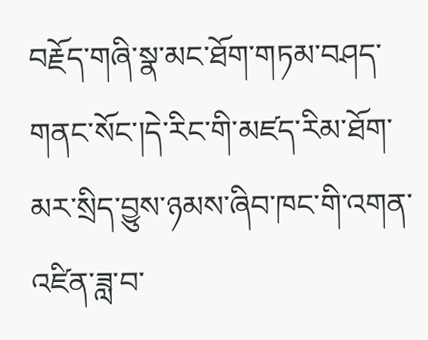བརྗོད་གཞི་སྣ་མང་ཐོག་གཏམ་བཤད་གནང་སོང་།དེ་རིང་གི་མཛད་རིམ་ཐོག་མར་སྲིད་བྱུས་ཉམས་ཞིབ་ཁང་གི་འགན་འཛིན་ཟླ་བ་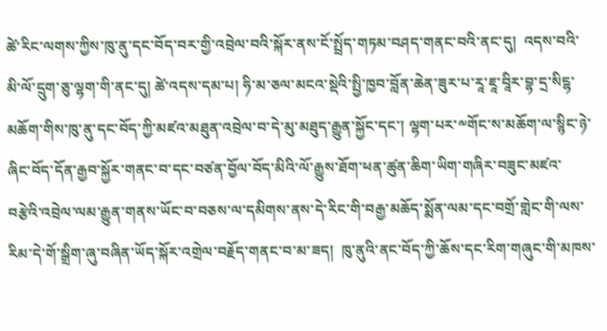ཚེ་རིང་ལགས་ཀྱིས་ཁུ་ནུ་དང་བོད་བར་གྱི་འབྲེལ་བའི་སྐོར་ནས་ངོ་སྤྲོད་གཏམ་བཤད་གནང་བའི་ནང་དུ།  འདས་བའི་མི་ལོ་དྲུག་ཅུ་ལྷག་གི་ནང་དུ། ཚེ་འདས་དམ་པ། ཧི་མ་ཅལ་མངའ་སྡེའི་སྤྱི་ཁྱབ་བློན་ཆེན་ཟུར་པ་རཱ་ཇཱ་བཱིར་བྷ་དྲ་སིངྷ་མཆོག་གིས་ཁུ་ནུ་དང་བོད་ཀྱི་མཛའ་མཐུན་འབྲེལ་བ་དེ་མུ་མཐུད་རྒྱུན་སྐྱོང་དང་། ལྷག་པར་༸གོང་ས་མཆོག་ལ་སྙིང་ཉེ་ཞིང་བོད་དོན་རྒྱབ་སྐྱོར་གནང་བ་དང་བཙན་བྱོལ་བོད་མིའི་ལོ་རྒྱུས་ཐོག་ཕན་ཚུན་ཆིག་ཡིག་གཞིར་བཟུང་མཛའ་བརྩེའི་འབྲེལ་ལམ་རྒྱུན་གནས་ཡོང་བ་བཅས་ལ་དམིགས་ནས་དེ་རིང་གི་བརྒྱ་མཆོད་སྨོན་ལམ་དང་བགྲོ་གླེང་གི་ལས་རིམ་དེ་གོ་སྒྲིག་ཞུ་བཞིན་ཡོད་སྐོར་འགྲེལ་བརྗོད་གནང་བ་མ་ཟད།  ཁུ་ནུའི་ནང་བོད་ཀྱི་ཆོས་དང་རིག་གཞུང་གི་མཁས་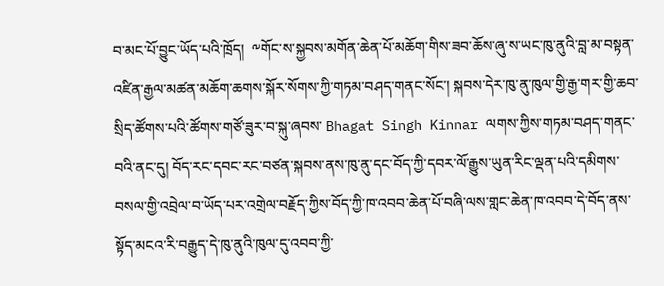བ་མང་པོ་བྱུང་ཡོད་པའི་ཁྲོད།  ༸གོང་ས་སྐྱབས་མགོན་ཆེན་པོ་མཆོག་གིས་ཟབ་ཆོས་ཞུ་ས་ཡང་ཁུ་ནུའི་བླ་མ་བསྟན་འཛིན་རྒྱལ་མཚན་མཆོག་ཆགས་སྐོར་སོགས་ཀྱི་གཏམ་བཤད་གནང་སོང་། སྐབས་དེར་ཁུ་ནུ་ཁུལ་གྱི་རྒྱ་གར་གྱི་ཆབ་སྲིད་ཚོགས་པའི་ཚོགས་གཙོ་ཟུར་བ་སྐུ་ཞབས་ Bhagat Singh Kinnar ལགས་ཀྱིས་གཏམ་བཤད་གནང་བའི་ནང་དུ། བོད་རང་དབང་རང་བཙན་སྐབས་ནས་ཁུ་ནུ་དང་བོད་ཀྱི་དབར་ལོ་རྒྱུས་ཡུན་རིང་ལྡན་པའི་དམིགས་བསལ་གྱི་འབྲེལ་བ་ཡོད་པར་འགྲེལ་བརྗོད་ཀྱིས་བོད་ཀྱི་ཁ་འབབ་ཆེན་པོ་བཞི་ལས་གླང་ཆེན་ཁ་འབབ་དེ་བོད་ནས་སྟོད་མངའ་རི་བརྒྱུད་དེ་ཁུ་ནུའི་ཁུལ་དུ་འབབ་ཀྱི་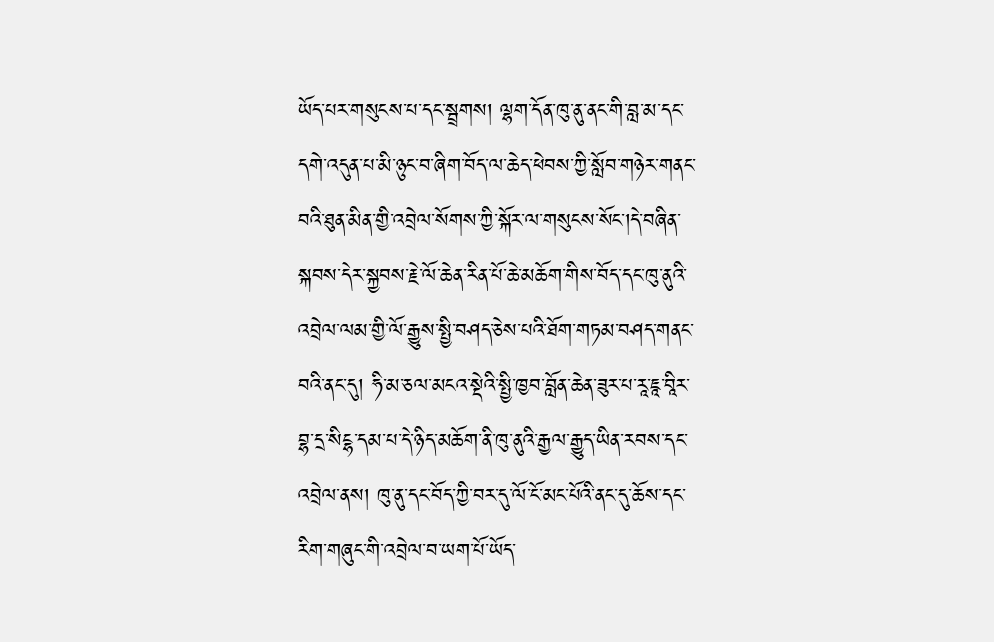ཡོད་པར་གསུངས་པ་དང་སྦྲགས། ལྷག་དོན་ཁུ་ནུ་ནང་གི་བླ་མ་དང་དགེ་འདུན་པ་མི་ཉུང་བ་ཞིག་བོད་ལ་ཆེད་ཕེབས་ཀྱི་སློབ་གཉེར་གནང་བའི་ཐུན་མིན་གྱི་འབྲེལ་སོགས་ཀྱི་སྐོར་ལ་གསུངས་སོང་།དེ་བཞིན་སྐབས་དེར་སྐྱབས་རྗེ་ལོ་ཆེན་རིན་པོ་ཆེ་མཆོག་གིས་བོད་དང་ཁུ་ནུའི་འབྲེལ་ལམ་གྱི་ལོ་རྒྱུས་སྤྱི་བཤད་ཅེས་པའི་ཐོག་གཏམ་བཤད་གནང་བའི་ནང་དུ། ཧི་མ་ཅལ་མངའ་སྡེའི་སྤྱི་ཁྱབ་བློན་ཆེན་ཟུར་པ་རཱ་ཇཱ་བཱིར་བྷ་དྲ་སིངྷ་དམ་པ་དེ་ཉིད་མཆོག་ནི་ཁུ་ནུའི་རྒྱལ་རྒྱུད་ཡིན་རབས་དང་འབྲེལ་ནས། ཁུ་ནུ་དང་བོད་ཀྱི་བར་དུ་ལོ་ངོ་མང་པོའི་ནང་དུ་ཆོས་དང་རིག་གཞུང་གི་འབྲེལ་བ་ཡག་པོ་ཡོད་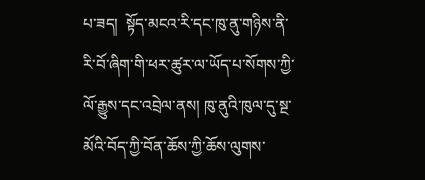པ་ཟད།  སྟོད་མངའ་རི་དང་ཁུ་ནུ་གཉིས་ནི་རི་བོ་ཞིག་གི་ཕར་ཚུར་ལ་ཡོད་པ་སོགས་ཀྱི་ལོ་རྒྱུས་དང་འབྲེལ་ནས། ཁུ་ནུའི་ཁུལ་དུ་སྔ་མོའི་བོད་ཀྱི་བོན་ཆོས་ཀྱི་ཆོས་ལུགས་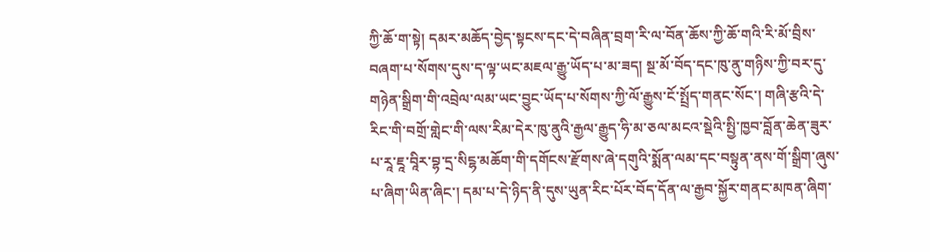ཀྱི་ཆོ་ག་སྟེ། དམར་མཆོད་བྱེད་སྟངས་དང་དེ་བཞིན་བྲག་རི་ལ་བོན་ཆོས་ཀྱི་ཆོ་གའི་རི་མོ་བྲིས་བཞག་པ་སོགས་དུས་ད་ལྟ་ཡང་མཇལ་རྒྱུ་ཡོད་པ་མ་ཟད། སྔ་མོ་བོད་དང་ཁུ་ནུ་གཉིས་ཀྱི་བར་དུ་གཉེན་སྒྲིག་གི་འབྲེལ་ལམ་ཡང་བྱུང་ཡོད་པ་སོགས་ཀྱི་ལོ་རྒྱུས་ངོ་སྤྲོད་གནང་སོང་། གཞི་རྩའི་དེ་རིང་གི་བགྲོ་གླེང་གི་ལས་རིམ་དེར་ཁུ་ནུའི་རྒྱལ་རྒྱུད་ཧི་མ་ཅལ་མངའ་སྡེའི་སྤྱི་ཁྱབ་བློན་ཆེན་ཟུར་པ་རཱ་ཇཱ་བཱིར་བྷ་དྲ་སིངྷ་མཆོག་གི་དགོངས་རྫོགས་ཞེ་དགུའི་སྨོན་ལམ་དང་བསྟུན་ནས་གོ་སྒྲིག་ཞུས་པ་ཞིག་ཡིན་ཞིང་། དམ་པ་དེ་ཉིད་ནི་དུས་ཡུན་རིང་པོར་བོད་དོན་ལ་རྒྱབ་སྐྱོར་གནང་མཁན་ཞིག་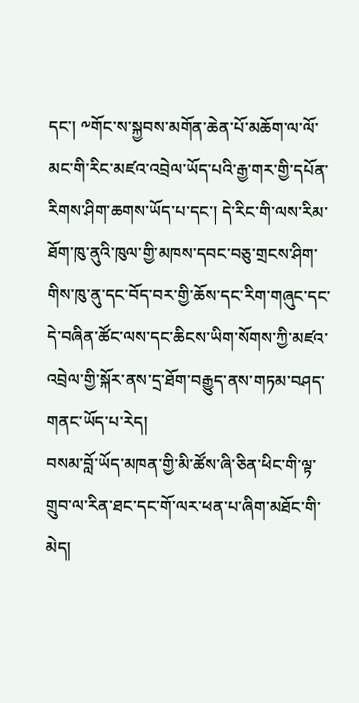དང་། ༸གོང་ས་སྐྱབས་མགོན་ཆེན་པོ་མཆོག་ལ་ལོ་མང་གི་རིང་མཛའ་འབྲེལ་ཡོད་པའི་རྒྱ་གར་གྱི་དཔོན་རིགས་ཤིག་ཆགས་ཡོད་པ་དང་། དེ་རིང་གི་ལས་རིམ་ཐོག་ཁུ་ནུའི་ཁུལ་གྱི་མཁས་དབང་བཅུ་གྲངས་ཤིག་གིས་ཁུ་ནུ་དང་བོད་བར་གྱི་ཆོས་དང་རིག་གཞུང་དང་དེ་བཞིན་ཚོང་ལས་དང་ཆིངས་ཡིག་སོགས་ཀྱི་མཛའ་འབྲེལ་གྱི་སྐོར་ནས་དྲ་ཐོག་བརྒྱུད་ནས་གཏམ་བཤད་གནང་ཡོད་པ་རེད།
བསམ་བློ་ཡོད་མཁན་གྱི་མི་ཚོས་ཞི་ཅིན་ཕིང་གི་ལྟ་གྲུབ་ལ་རིན་ཐང་དང་གོ་ལར་ཕན་པ་ཞིག་མཐོང་གི་མེད།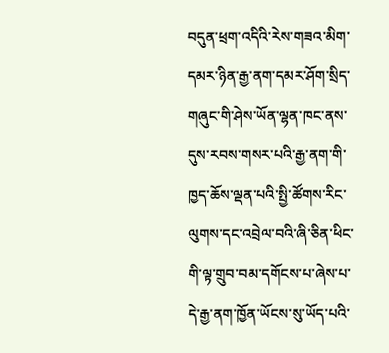བདུན་ཕྲག་འདིའི་རེས་གཟའ་མིག་དམར་ཉིན་རྒྱ་ནག་དམར་ཤོག་སྲིད་གཞུང་གི་ཤེས་ཡོན་ལྷན་ཁང་ནས་དུས་རབས་གསར་པའི་རྒྱ་ནག་གི་ཁྱད་ཆོས་ལྡན་པའི་སྤྱི་ཚོགས་རིང་ལུགས་དང་འབྲེལ་བའི་ཞི་ཅིན་ཕིང་གི་ལྟ་གྲུབ་བམ་དགོངས་པ་ཞེས་པ་དེ་རྒྱ་ནག་ཁྱོན་ཡོངས་སུ་ཡོད་པའི་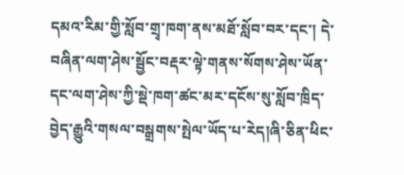དམའ་རིམ་གྱི་སློབ་གྲྭ་ཁག་ནས་མཐོ་སློབ་བར་དང་། དེ་བཞིན་ལག་ཤེས་སྦྱོང་བརྡར་ལྟེ་གནས་སོགས་ཤེས་ཡོན་དང་ལག་ཤེས་ཀྱི་སྡེ་ཁག་ཚང་མར་དངོས་སུ་སློབ་ཁྲིད་བྱེད་རྒྱུའི་གསལ་བསྒྲགས་སྤེལ་ཡོད་པ་རེད།ཞི་ཅིན་ཕིང་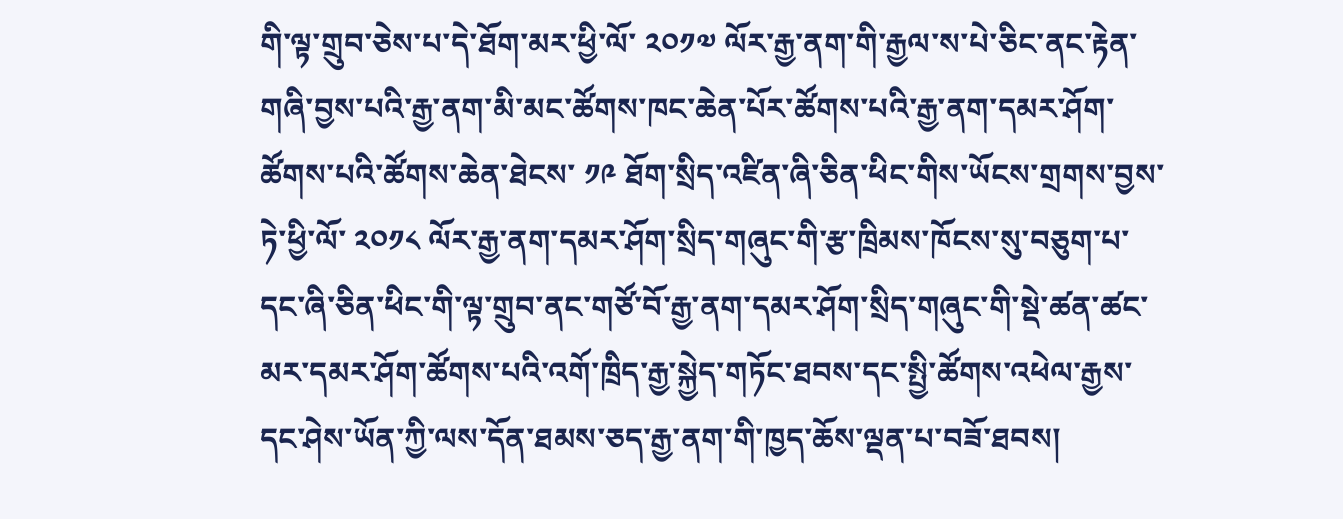གི་ལྟ་གྲུབ་ཅེས་པ་དེ་ཐོག་མར་ཕྱི་ལོ་ ༢༠༡༧ ལོར་རྒྱ་ནག་གི་རྒྱལ་ས་པེ་ཅིང་ནང་རྟེན་གཞི་བྱས་པའི་རྒྱ་ནག་མི་མང་ཚོགས་ཁང་ཆེན་པོར་ཚོགས་པའི་རྒྱ་ནག་དམར་ཤོག་ཚོགས་པའི་ཚོགས་ཆེན་ཐེངས་ ༡༩ ཐོག་སྲིད་འཛིན་ཞི་ཅིན་ཕིང་གིས་ཡོངས་གྲགས་བྱས་ཏེ་ཕྱི་ལོ་ ༢༠༡༨ ལོར་རྒྱ་ནག་དམར་ཤོག་སྲིད་གཞུང་གི་རྩ་ཁྲིམས་ཁོངས་སུ་བཅུག་པ་དང་ཞི་ཅིན་ཕིང་གི་ལྟ་གྲུབ་ནང་གཙོ་བོ་རྒྱ་ནག་དམར་ཤོག་སྲིད་གཞུང་གི་སྡེ་ཚན་ཚང་མར་དམར་ཤོག་ཚོགས་པའི་འགོ་ཁྲིད་རྒྱ་སྐྱེད་གཏོང་ཐབས་དང་སྤྱི་ཚོགས་འཕེལ་རྒྱས་དང་ཤེས་ཡོན་ཀྱི་ལས་དོན་ཐམས་ཅད་རྒྱ་ནག་གི་ཁྱད་ཆོས་ལྡན་པ་བཟོ་ཐབས།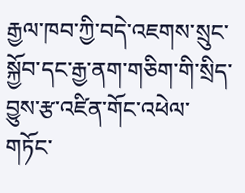རྒྱལ་ཁབ་ཀྱི་བདེ་འཇགས་སྲུང་སྐྱོབ་དང་རྒྱ་ནག་གཅིག་གི་སྲིད་བྱུས་རྩ་འཛིན་གོང་འཕེལ་གཏོང་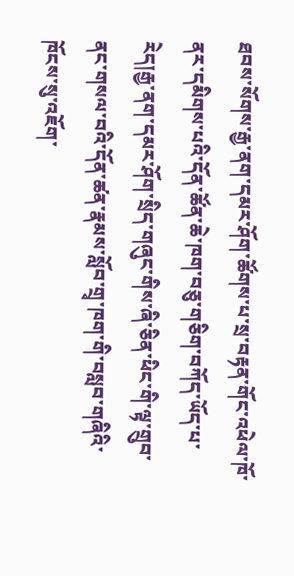ཐབས་སོགས་རྒྱ་ནག་དམར་ཤོག་ཚོགས་པ་སྲ་བརྟན་གོང་འཕེལ་ཁོ་ནར་དམིགས་པའི་དོན་ཚོན་ཆེ་ཁག་བཅུ་གཅིག་བཀོད་ཡོད་པ་རེད།རྒྱ་ནག་དམར་ཤོག་སྲིད་གཞུང་གིས་ཞི་ཅིན་ཕིང་གི་ལྟ་གྲུབ་ནང་གསལ་བའི་དོན་ཚན་རྣམས་སློབ་གྲྭ་ཁག་གི་བསླབ་གཞིའི་ཁོངས་སུ་འཇོག་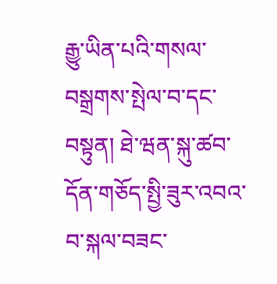རྒྱུ་ཡིན་པའི་གསལ་བསྒྲགས་སྤེལ་བ་དང་བསྟུན། ཐེ་ཝན་སྐུ་ཚབ་དོན་གཅོད་སྤྱི་ཟུར་འབའ་བ་སྐལ་བཟང་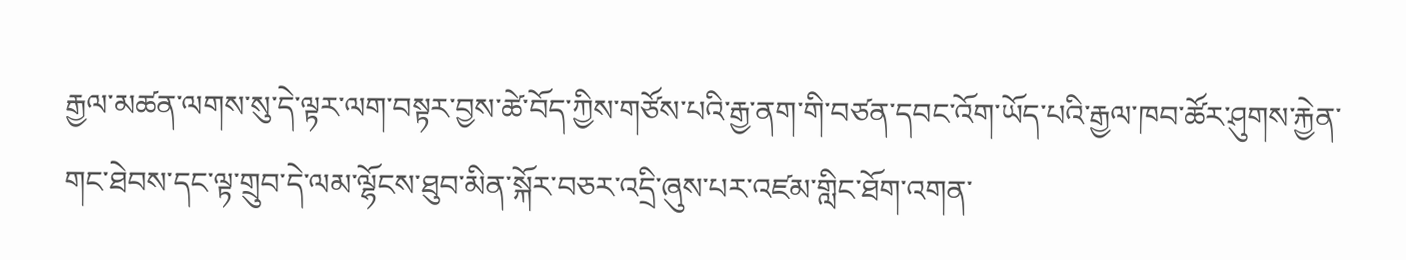རྒྱལ་མཚན་ལགས་སུ་དེ་ལྟར་ལག་བསྟར་བྱས་ཚེ་བོད་ཀྱིས་གཙོས་པའི་རྒྱ་ནག་གི་བཙན་དབང་འོག་ཡོད་པའི་རྒྱལ་ཁབ་ཚོར་ཤུགས་རྐྱེན་གང་ཐེབས་དང་ལྟ་གྲུབ་དེ་ལམ་ལྷོངས་ཐུབ་མིན་སྐོར་བཅར་འདྲི་ཞུས་པར་འཛམ་གླིང་ཐོག་འགན་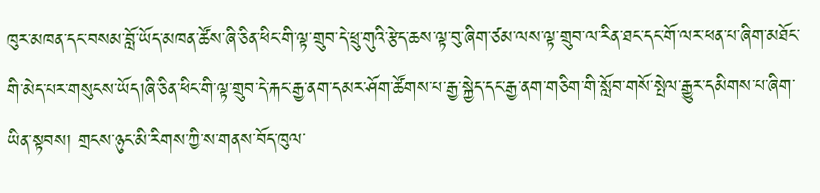ཁུར་མཁན་དང་བསམ་བློ་ཡོད་མཁན་ཚོས་ཞི་ཅིན་ཕིང་གི་ལྟ་གྲུབ་དེ་ཕྲུ་གུའི་རྩེད་ཆས་ལྟ་བུ་ཞིག་ཙམ་ལས་ལྟ་གྲུབ་ལ་རིན་ཐང་དང་གོ་ལར་ཕན་པ་ཞིག་མཐོང་གི་མེད་པར་གསུངས་ཡོད།ཞི་ཅིན་ཕིང་གི་ལྟ་གྲུབ་དེ་རྐང་རྒྱ་ནག་དམར་ཤོག་ཚོགས་པ་རྒྱ་སྐྱེད་དང་རྒྱ་ནག་གཅིག་གི་སློབ་གསོ་སྤེལ་རྒྱུར་དམིགས་པ་ཞིག་ཡིན་སྟབས། གྲངས་ཉུང་མི་རིགས་ཀྱི་ས་གནས་བོད་ཁུལ་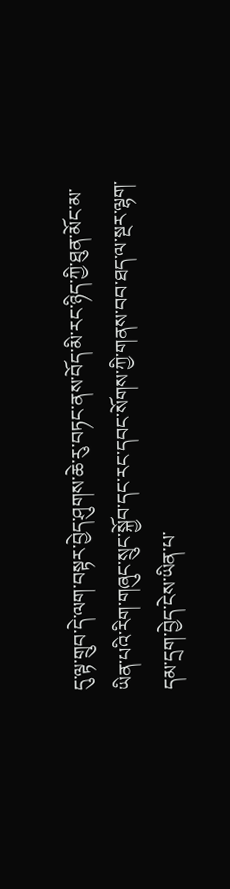དུ་ལྟ་གྲུབ་དེ་ལག་བསྟར་བྱེད་ཤུགས་ཆེ་རུ་བཏང་ནས་བོད་མི་རང་ཉིད་ཀྱི་ཐུན་མོང་མ་ཡིན་པའི་རིག་གཞུང་སྲུང་སྐྱོབ་དང་རང་དབང་སོགས་ཀྱི་གནས་བབ་ཐད་ལ་སྔར་ལྷག་དམ་དྲག་བྱེད་ངེས་ཡིན་པ་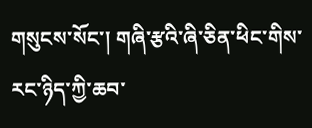གསུངས་སོང་། གཞི་རྩའི་ཞི་ཅིན་ཕིང་གིས་རང་ཉིད་ཀྱི་ཆབ་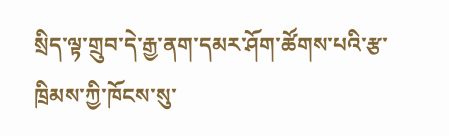སྲིད་ལྟ་གྲུབ་དེ་རྒྱ་ནག་དམར་ཤོག་ཚོགས་པའི་རྩ་ཁྲིམས་ཀྱི་ཁོངས་སུ་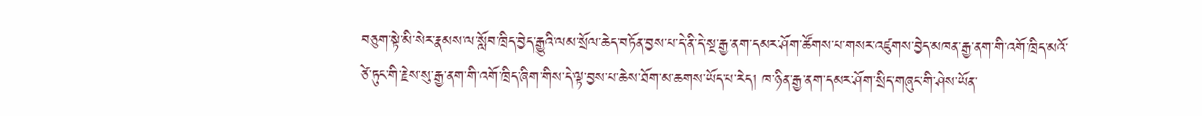བཅུག་སྟེ་མི་སེར་རྣམས་ལ་སློབ་ཁྲིད་བྱེད་རྒྱུའི་ལམ་སྲོལ་ཆེད་བཏོན་བྱས་པ་དེ་ནི་དེ་སྔ་རྒྱ་ནག་དམར་ཤོག་ཚོགས་པ་གསར་འཛུགས་བྱེད་མཁན་རྒྱ་ནག་གི་འགོ་ཁྲིད་མའོ་ཙེ་ཏུང་གི་རྗེས་སུ་རྒྱ་ནག་གི་འགོ་ཁྲིད་ཞིག་གིས་དེ་ལྟ་བྱས་པ་ཆེས་ཐོག་མ་ཆགས་ཡོད་པ་རེད། ཁ་ཉིན་རྒྱ་ནག་དམར་ཤོག་སྲིད་གཞུང་གི་ཤེས་ཡོན་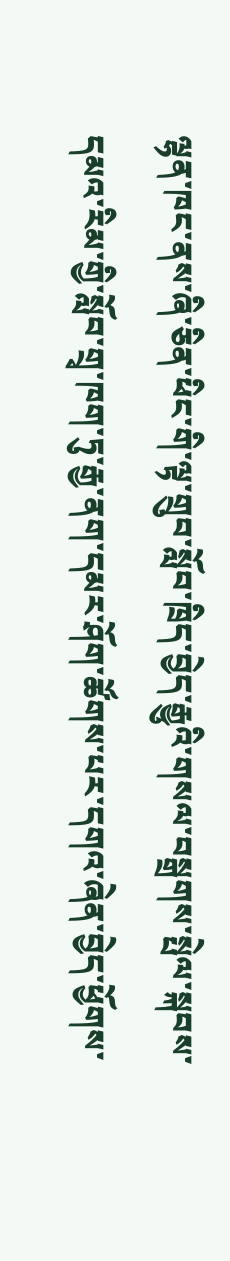ལྷན་ཁང་ནས་ཞི་ཅིན་ཕིང་གི་ལྟ་གྲུབ་སློབ་ཁྲིད་བྱེད་རྒྱུའི་གསལ་བསྒྲགས་སྤེལ་སྐབས་དམའ་རིམ་གྱི་སློབ་གྲྭ་ཁག་ཏུ་རྒྱ་ནག་དམར་ཤོག་ཚོགས་པར་དགའ་ཞེན་བྱེད་ཕྱོགས་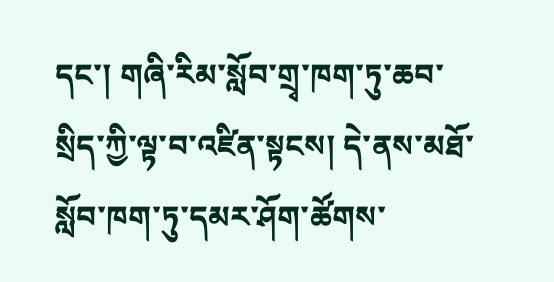དང་། གཞི་རིམ་སློབ་གྲྭ་ཁག་ཏུ་ཆབ་སྲིད་ཀྱི་ལྟ་བ་འཛིན་སྟངས། དེ་ནས་མཐོ་སློབ་ཁག་ཏུ་དམར་ཤོག་ཚོགས་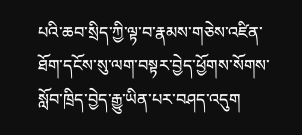པའི་ཆབ་སྲིད་ཀྱི་ལྟ་བ་རྣམས་གཅེས་འཛིན་ཐོག་དངོས་སུ་ལག་བསྟར་བྱེད་ཕྱོགས་སོགས་སློབ་ཁྲིད་བྱེད་རྒྱུ་ཡིན་པར་བཤད་འདུག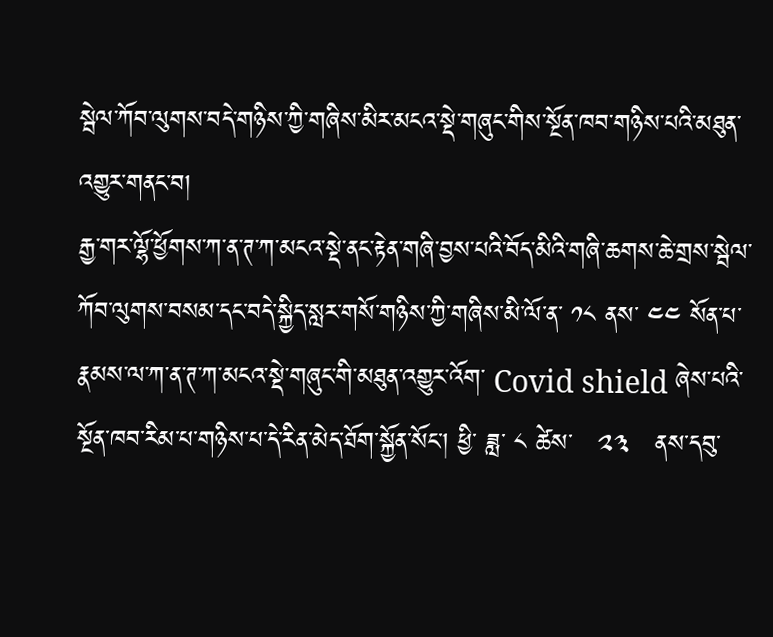སྦེལ་ཀོབ་ལུགས་བདེ་གཉིས་ཀྱི་གཞིས་མིར་མངའ་སྡེ་གཞུང་གིས་སྔོན་ཁབ་གཉིས་པའི་མཐུན་འགྱུར་གནང་བ།
རྒྱ་གར་ལྷོ་ཕྱོགས་ཀ་ན་ཊ་ཀ་མངའ་སྡེ་ནང་རྟེན་གཞི་བྱས་པའི་བོད་མིའི་གཞི་ཆགས་ཆེ་གྲས་སྦེལ་ཀོབ་ལུགས་བསམ་དང་བདེ་སྐྱིད་སླར་གསོ་གཉིས་ཀྱི་གཞིས་མི་ལོ་ན་ ༡༨ ནས་ ༤༤ སོན་པ་རྣམས་ལ་ཀ་ན་ཊ་ཀ་མངའ་སྡེ་གཞུང་གི་མཐུན་འགྱུར་འོག་ Covid shield ཞེས་པའི་སྔོན་ཁབ་རིམ་པ་གཉིས་པ་དེ་རིན་མེད་ཐོག་སྐྱོན་སོང་། ཕྱི་ ཟླ་ ༨ ཚེས་   ༢༣   ནས་དབུ་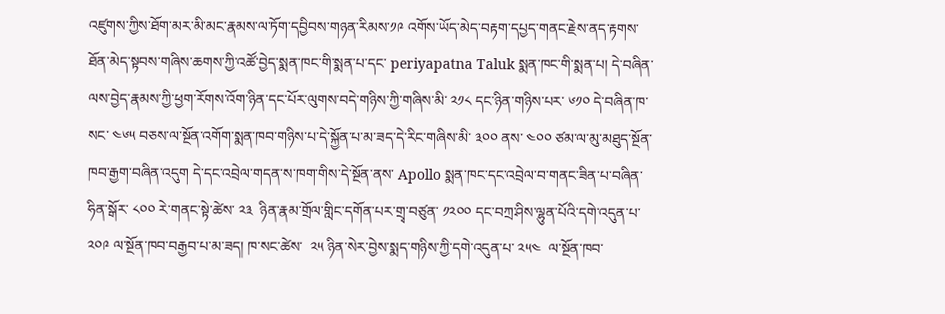འཛུགས་ཀྱིས་ཐོག་མར་མི་མང་རྣམས་ལ་ཏོག་དབྱིབས་གཉན་རིམས་༡༩ འགོས་ཡོད་མེད་བརྟག་དཔྱད་གནང་རྗེས་ནད་རྟགས་ཐོན་མེད་སྟབས་གཞིས་ཆགས་ཀྱི་འཚོ་བྱེད་སྨན་ཁང་གི་སྨན་པ་དང་ periyapatna Taluk སྨན་ཁང་གི་སྨན་པ། དེ་བཞིན་ལས་བྱེད་རྣམས་ཀྱི་ཕྱག་རོགས་འོག་ཉིན་དང་པོར་ལུགས་བདེ་གཉིས་ཀྱི་གཞིས་མི་ ༢༡༨ དང་ཉིན་གཉིས་པར་ ༦༡༠ དེ་བཞིན་ཁ་སང་ ༤༦༥ བཅས་ལ་སྔོན་འགོག་སྨན་ཁབ་གཉིས་པ་དེ་སྐྱོན་པ་མ་ཟད་དེ་རིང་གཞིས་མི་ ༣༠༠ ནས་ ༤༠༠ ཙམ་ལ་མུ་མཐུད་སྔོན་ཁབ་རྒྱག་བཞིན་འདུག དེ་དང་འབྲེལ་གདན་ས་ཁག་གིས་དེ་སྔོན་ནས་ Apollo སྨན་ཁང་དང་འབྲེལ་བ་གནང་ཟིན་པ་བཞིན་ཧིན་སྒོར་ ༨༠༠ རེ་གནང་སྟེ་ཚེས་ ༢༣  ཉིན་རྣམ་གྲོལ་གླིང་དགོན་པར་གྲྭ་བཙུན་ ༡༢༠༠ དང་བཀྲ་ཤིས་ལྷུན་པོའི་དགེ་འདུན་པ་ ༢༠༩ ལ་སྔོན་ཁབ་བརྒྱབ་པ་མ་ཟད། ཁ་སང་ཚེས་  ༢༥ ཉིན་སེར་བྱེས་སྨད་གཉིས་ཀྱི་དགེ་འདུན་པ་ ༢༥༤  ལ་སྔོན་ཁབ་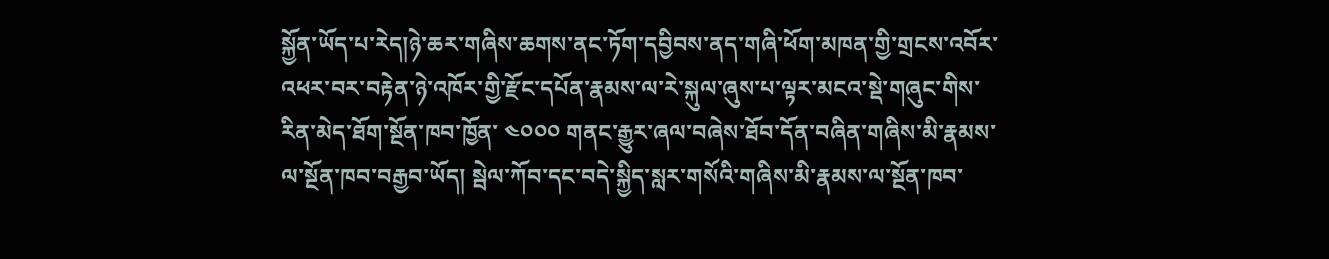སྐྱོན་ཡོད་པ་རེད།ཉེ་ཆར་གཞིས་ཆགས་ནང་ཏོག་དབྱིབས་ནད་གཞི་ཕོག་མཁན་གྱི་གྲངས་འབོར་འཕར་བར་བརྟེན་ཉེ་འཁོར་གྱི་རྫོང་དཔོན་རྣམས་ལ་རེ་སྐུལ་ཞུས་པ་ལྟར་མངའ་སྡེ་གཞུང་གིས་རིན་མེད་ཐོག་སྔོན་ཁབ་ཁྱོན་ ༤༠༠༠ གནང་རྒྱུར་ཞལ་བཞེས་ཐོབ་དོན་བཞིན་གཞིས་མི་རྣམས་ལ་སྔོན་ཁབ་བརྒྱབ་ཡོད། སྦེལ་ཀོབ་དང་བདེ་སྐྱིད་སླར་གསོའི་གཞིས་མི་རྣམས་ལ་སྔོན་ཁབ་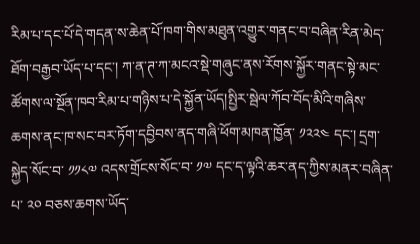རིམ་པ་དང་པོ་དེ་གདན་ས་ཆེན་པོ་ཁག་གིས་མཐུན་འགྱུར་གནང་བ་བཞིན་རིན་མེད་ཐོག་བརྒྱབ་ཡོད་པ་དང་། ཀ་ན་ཊ་ཀ་མངའ་སྡེ་གཞུང་ནས་རོགས་སྐྱོར་གནང་སྟེ་མང་ཚོགས་ལ་སྔོན་ཁབ་རིམ་པ་གཉིས་པ་དེ་སྐྱོན་ཡོད།སྤྱིར་སྦེལ་ཀོབ་བོད་མིའི་གཞིས་ཆགས་ནང་ཁ་སང་བར་ཏོག་དབྱིབས་ནད་གཞི་ཕོག་མཁན་ཁྱོན་ ༡༢༢༤ དང་། དྲག་སྐྱེད་སོང་བ་ ༡༡༨༧ འདས་གྲོངས་སོང་བ་ ༡༧ དང་ད་ལྟའི་ཆར་ནད་ཀྱིས་མནར་བཞིན་པ་ ༢༠ བཅས་ཆགས་ཡོད་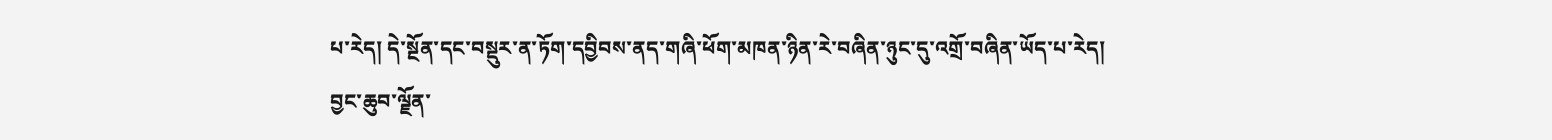པ་རེད། དེ་སྔོན་དང་བསྡུར་ན་ཏོག་དབྱིབས་ནད་གཞི་ཕོག་མཁན་ཉིན་རེ་བཞིན་ཉུང་དུ་འགྲོ་བཞིན་ཡོད་པ་རེད།
བྱང་ཆུབ་ལྗོན་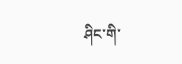ཤིང་གི་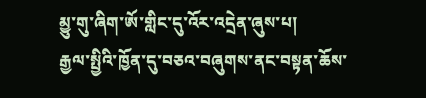མྱུ་གུ་ཞིག་ཨོ་གླིང་དུ་འོར་འདྲེན་ཞུས་པ།
རྒྱལ་སྤྱིའི་ཁྱོན་དུ་བཅའ་བཞུགས་ནང་བསྟན་ཆོས་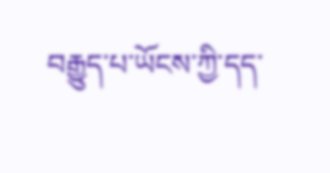བརྒྱུད་པ་ཡོངས་ཀྱི་དད་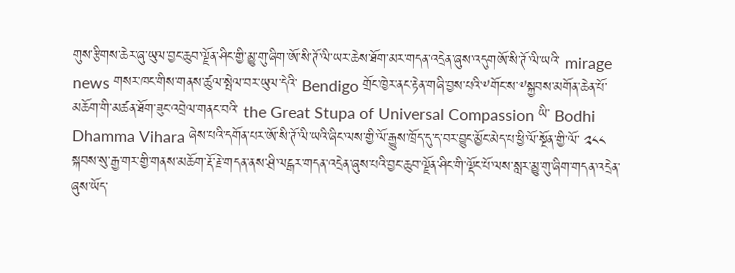གུས་རྩིགས་ཆེར་ཞུ་ཡུལ་བྱང་ཆུབ་ལྗོན་ཤིང་གྱི་མྱུ་གུ་ཞིག་ཨོ་སི་ཊོ་ལི་ཡར་ཆེས་ཐོག་མར་གདན་འདྲེན་ཞུས་འདུགཨོ་སི་ཊོ་ལི་ཡའི་ mirage news གསར་ཁང་གིས་གནས་ཚུལ་སྤེལ་བར་ཡུལ་དེའི་ Bendigo གྲོང་ཁྱེར་ནང་རྟེན་གཞི་བྱས་པའི་༸གོང་ས་༸སྐྱབས་མགོན་ཆེན་པོ་མཆོག་གི་མཚན་ཐོག་ཟུང་འབྲེལ་གནང་བའི་ the Great Stupa of Universal Compassion ཡི་ Bodhi Dhamma Vihara ཞེས་པའི་དགོན་པར་ཨོ་སི་ཊོ་ལི་ཡའི་ཞིང་ལས་གྱི་ལོ་རྒྱུས་ཁྲོད་དུ་ད་བར་བྱུང་མྱོང་མེད་པ་ཕྱི་ལོ་སྔོན་གྱི་ལོ་ ༢༨༨ སྐབས་སུ་རྒྱ་གར་གྱི་གནས་མཆོག་རྡོ་རྗེ་གདན་ནས་ཤྲི་ལངྒར་གདན་འདྲེན་ཞུས་པའི་བྱང་ཆུབ་ལྗོན་ཤིང་གི་ལྡོང་པོ་ལས་སླར་མྱུ་གུ་ཞིག་གདན་འདྲེན་ཞུས་ཡོད་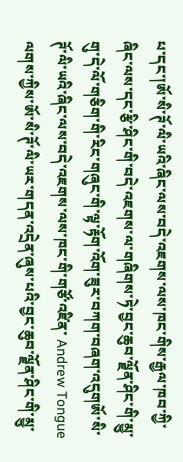པ་དང་།ཨོ་སི་ཊོ་ལི་ཡའི་ཞིང་ལས་བདེ་འཇགས་ལས་ཁང་གིས་རྒྱལ་ཁབ་ཀྱི་ཞིང་ལས་དང་རྩི་ཤིང་གི་བདེ་འཇགས་ལ་གཞིགས་ཏེ་བྱང་ཆུབ་ལྗོན་ཤིང་གི་མྱུ་གུ་དེ་ལོ་གཅིག་གི་རིང་གཞུང་གི་ལྟ་རྟོག་འོག་ཟུར་བཀག་བཞག་འདུགཨོ་སི་ཊོ་ལི་ཡའི་ཞིང་ལས་བདེ་འཇགས་ལས་ཁང་གི་གཙོ་འཛིན་ Andrew Tongue ལགས་ཀྱིས་ཨོ་སི་ཊོ་ལི་ཡར་གདན་འདྲེན་ཞུས་པའི་བྱང་ཆུབ་ལྗོན་ཤིང་གི་མྱུ་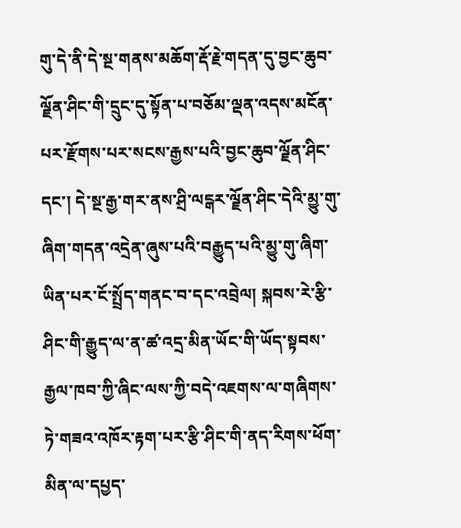གུ་དེ་ནི་དེ་སྔ་གནས་མཆོག་རྡོ་རྗེ་གདན་དུ་བྱང་ཆུབ་ལྗོན་ཤིང་གི་དྲུང་དུ་སྟོན་པ་བཅོམ་ལྡན་འདས་མངོན་པར་རྫོགས་པར་སངས་རྒྱས་པའི་བྱང་ཆུབ་ལྗོན་ཤིང་དང་། དེ་སྔ་རྒྱ་གར་ནས་ཤྲི་ལངྒར་ལྗོན་ཤིང་དེའི་མྱུ་གུ་ཞིག་གདན་འདྲེན་ཞུས་པའི་བརྒྱུད་པའི་མྱུ་གུ་ཞིག་ཡིན་པར་ངོ་སྤྲོད་གནང་བ་དང་འབྲེལ། སྐབས་རེ་རྩི་ཤིང་གི་རྒྱུད་ལ་ན་ཚ་འདྲ་མིན་ཡོང་གི་ཡོད་སྟབས་རྒྱལ་ཁབ་ཀྱི་ཞིང་ལས་ཀྱི་བདེ་འཇགས་ལ་གཞིགས་ཏེ་གཟའ་འཁོར་རྟག་པར་རྩི་ཤིང་གི་ནད་རིགས་ཕོག་མིན་ལ་དཔྱད་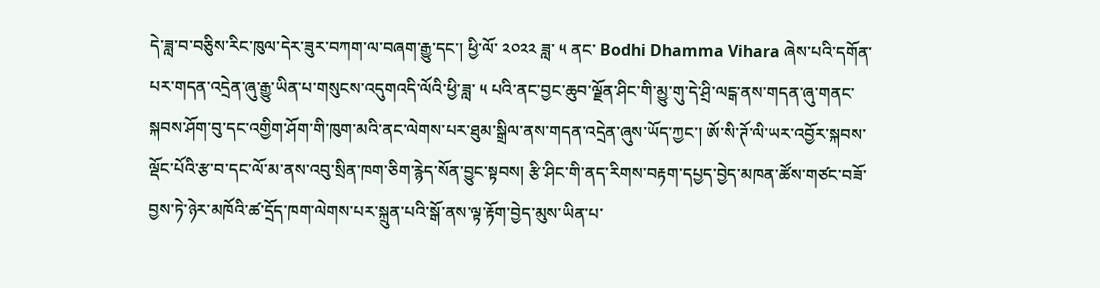དེ་ཟླ་བ་བཅིུས་རིང་ཁུལ་དེར་ཟུར་བཀག་ལ་བཞག་རྒྱུ་དང་། ཕྱི་ལོ་ ༢༠༢༢ ཟླ་ ༥ ནང་ Bodhi Dhamma Vihara ཞེས་པའི་དགོན་པར་གདན་འདྲེན་ཞུ་རྒྱུ་ཡིན་པ་གསུངས་འདུགའདི་ལོའི་ཕྱི་ཟླ་ ༥ པའི་ནང་བྱང་ཆུབ་ལྗོན་ཤིང་གི་མྱུ་གུ་དེ་ཤྲི་ལངྒ་ནས་གདན་ཞུ་གནང་སྐབས་ཤོག་བུ་དང་འགྱིག་ཤོག་གི་ཁུག་མའི་ནང་ལེགས་པར་ཐུམ་སྒྲིལ་ནས་གདན་འདྲེན་ཞུས་ཡོད་ཀྱང་། ཨོ་སི་ཊོ་ལི་ཡར་འབྱོར་སྐབས་ལྡོང་པོའི་རྩ་བ་དང་ལོ་མ་ནས་འབུ་སྲིན་ཁག་ཅིག་རྙེད་སོན་བྱུང་སྟབས། རྩི་ཤིང་གི་ནད་རིགས་བརྟག་དཔྱད་བྱེད་མཁན་ཚོས་གཙང་བཟོ་བྱས་ཏེ་ཉེར་མཁོའི་ཚ་དྲོད་ཁག་ལེགས་པར་སྐྲུན་པའི་སྒོ་ནས་ལྟ་རྟོག་བྱེད་མུས་ཡིན་པ་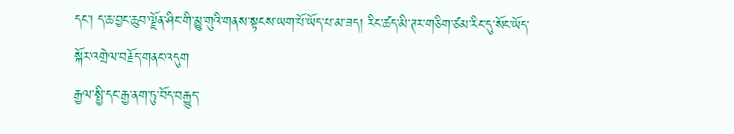དང་། ད་ཆ་བྱང་ཆུབ་ལྗོན་ཤིང་གི་མྱུ་གུའི་གནས་སྟངས་ཡག་པོ་ཡོད་པ་མ་ཟད། རིང་ཚད་མི་ཊར་གཅིག་ཙམ་རིང་དུ་སོང་ཡོད་སྐོར་འགྲེལ་བརྗོད་གནང་འདུག
རྒྱལ་སྤྱི་དང་རྒྱ་ནག་ཏུ་བོད་བརྒྱུད་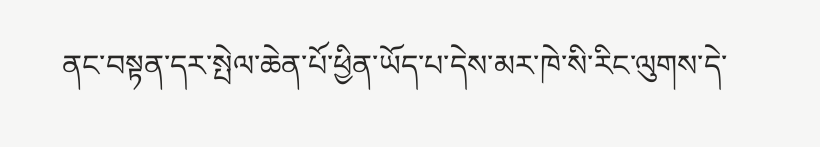ནང་བསྟན་དར་སྤེལ་ཆེན་པོ་ཕྱིན་ཡོད་པ་དེས་མར་ཁེ་སི་རིང་ལུགས་དེ་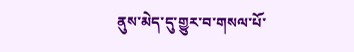ནུས་མེད་དུ་གྱུར་བ་གསལ་པོ་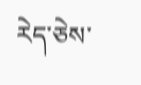རེད་ཅེས་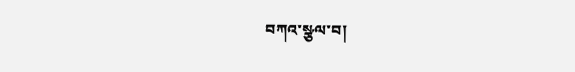བཀའ་སྩལ་བ།